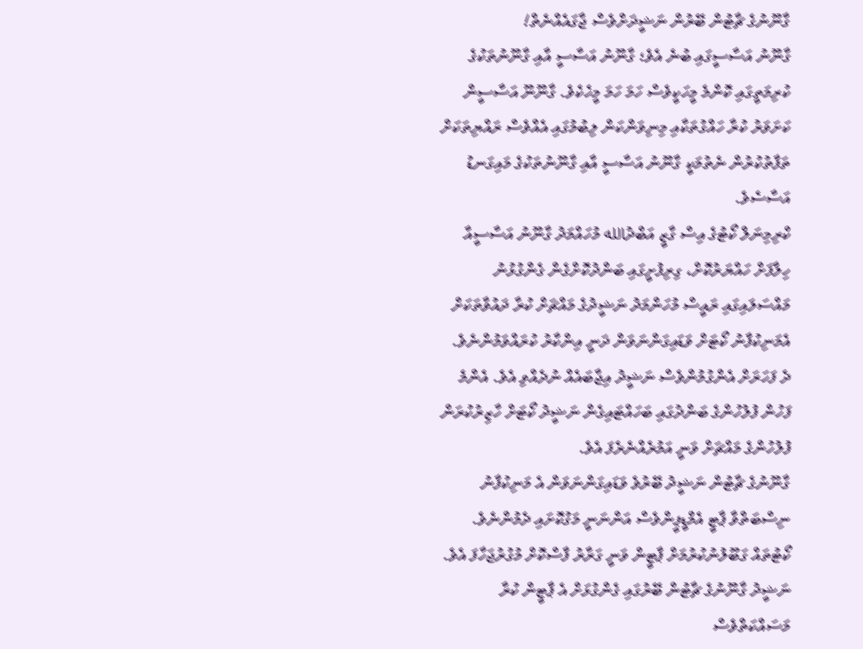ގާނޫނުގެ ޗާޓުން ބޭރުން ނަޝީދަށްވެސް ޖާގައެއްނެތް!
ގާނޫނު އަސާސީގައި ބުނެ އެވެ؛ ގާނޫނު އަސާސީ އާއި ގާނޫނުތަކުގެ ކުރިމަތީގައި ކޮންމެ މީހަކީވެސް ހަމަ ހަމަ މީހެކެވެ. ގާނޫނޫ އަސާސީން ކަށަވަރު ކުރާ ހައްގުތަކާއި މިނިވަންކަން ލިބުމުގައި އެއްވެސް ރައްޔިތަކަށް ތަފާތުކުރުން ނެތުމަކީ ގާނޫނު އަސާސީ އާއި ގާނޫނުތަކުގެ މައިގަނޑު އަސާސެވެ.
ކްރިމިނަލް ކޯޓުގެ އިސް ގާޒީ އަބްދުالله މުހައްމަދު ގާނޫނު އަސާސީއާ ހިލާފަށް ހައްޔަރުކޮށް، ގިރިފުށީގައި ބަންދުކޮށްގެން ގެންގުޅުނު މައްސަލައިގައި ރައީސް މުހަންމަދު ނަޝީދުގެ މައްޗަށް ކުރާ ދައުވާތަކަށް އެމަނިކުފާނު ކޯޓަށް ވަޑައިގަންނަވަން ދަނީ އިންކާރު ކުރައްވަމުންނެވެ. ދެ ފަހަރަށް އެންގުމުންވެސް ނަޝީދު އިޖާބައެއް ނުދެއްވި އެވެ. އެންމެ ފަހުން ފުލުހުންގެ ބަންދުގައި ބަހައްޓައިގެން ނަޝީދު ކޯޓަށް ހާޒިރުކުރަން ފުލުހުންގެ މައްޗަށް ވަނީ އަމުރެއްނެރެފަ އެވެ.
ގާނޫނުގެ ޗާޓުން ނަޝީދު ބޭރުވެ ވަޑައިގަންނަވަން އެ މަނިކުފާނު ނިސްބަތްވާ ޕާޓީ އެމްޑީޕީންވެސް އަންނަނީ މަގުކޮށައި ދެމުންނެވެ. ކޯޓުތައް ގަބޫލުނުކުރުމަށް ޕާޓީން ވަނީ ގަރާރު ފާސްކޮށް މުގުރުޖަހާފަ އެވެ. ނަޝީދު ގާނޫނުގެ ޗާޓުން ބޭރުގައި ގެންގުޅަށް އެ ޕާޓީން ކުރާ މަސައްކަތްވެސް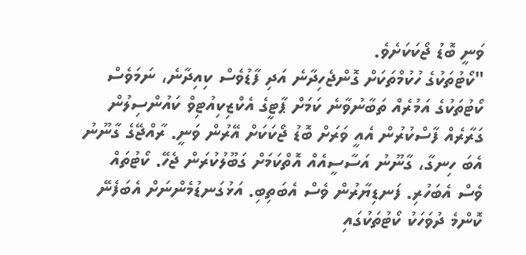ވަނީ ބޮޑު ޖޯކަކަށެވެ.
"ކޯޓުތަކުގެ ހުކުމްތަކަށް ގޮންޖެހިދާނެ އަދި ފާޑުވެސް ކިއިދާނެ، ނަމަވެސް ކޯޓުތަކުގެ އަމުރެއް ތަބާނުވާނެ ކަމަށް ޕާޓީގެ އެކްޒިކިއުޓިވް ކައުންސިލުން ގަރާރެއް ފާސްކުރުން އެއީ ވަރަށް ބޮޑު ޖޯކަކަށް އޭރުން ވަނީ. ރާއްޖޭގެ ގާނޫނު އެބަ ހިނގާ، ގާނޫނު އަސާސީއެއް އޮތްކަމަށް ގަބޫލުކުރަން ޖެހޭ. ކޯޓުތައް ވެސް އެބަހުރި. ފަނޑިޔާރުން ވެސް އެބަތިބި. އަޅުގަނޑުމެންނަށް އެބަފެނޭ ކޮންމެ ދުވަހަކު ކޯޓުތަކުގައި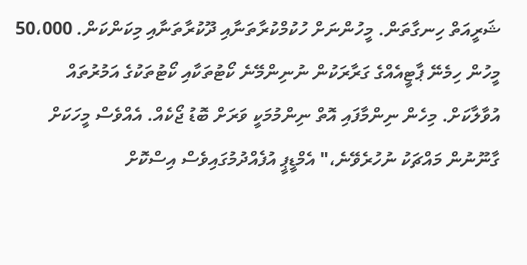ޝަރީއަތް ހިނގާތަން. މީހުންނަށް ހުކުމްކުރާތަނާއި ދޫކުރާތަނާއި މިކަންކަން. 50،000 މީހުން ހިމެނޭ ޕާޓީއެއްގެ ގަރާރަކުން ނުނިންމޭނެ ކޯޓުތަކާއި ކޯޓުތަކުގެ އަމުރުތައް އުވާލާކަށް. މިހެން ނިންމާފައި އޮތް ނިންމުމަކީ ވަރަށް ބޮޑު ޖޯކެއް. އެއްވެސް މީހަކަށް ގާނޫނުން މައްޗަކު ނުހުރެވޭނެ،" އެމްޑީޕީ އުފެއްދުމުގައިވެސް އިސްކޮށް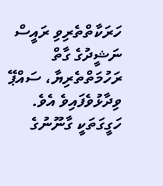ހަރަކާތްތެރިވި ރައީސް ނަޝީދުގެ ގާތް ރަހުމަތްތެރިޔާ، ސައްޕޭ ވިދާޅުވެފައިވެ އެވެ.
ހަގީގަތަކީ ގާނޫނުގެ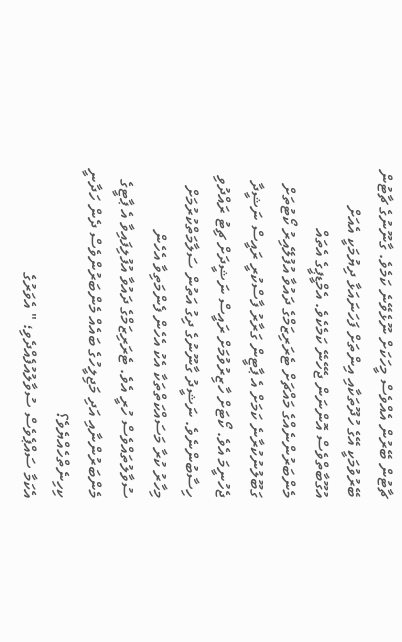ޗާޓުން ބޭރުން އެއްވެސް މީހަކަށް ނޫޅެވޭނެ ކަމެވެ. ގާނޫނުގެ ޗާޓުން ބޭރުވުމަކީ އޭގެ ހުދޫތަކާއި އިންތަށް ފަހަނައަޅާ ދިޔުމަކީ އެއަށް އުގޫބާތްވެސް އޮންނަން ޖެހޭނޭ ކަމެކެވެ. އެމްޑީޕީގެ އެތައް މެންބަރުންނެއްގެ މައްޗަށް ޓެރަރިޒަމްގެ ދައުވާ އުފުލޭއިރު ކޯޓުތަށް ގަބޫލުނުކުރާނެ ކަމަށް އެ ޕާޓީން ގަރާރު ފާސްކުރީ ރައީސް ނަޝީދާ ޖެހުނީމަ އެވެ. ކޯޓަށް ހާޒިރުވުމަށް ރައީސް ނަޝީދަށް ޗިޓު ރައްދުވި ހިސާބުންނެވެ. ނަޝީދު ގާނޫނުގެ ދިގު އަތުން ސަލާމަތްކުރުމަށް މިހާރު ކުރާ މަސައްކަތްތަކާ އެކު އެހެން ފެންމަތިވާ އެހެން ސުވާލުތައްވެސް ހުރީ އެވެ. ޓެރަރިޒަމްގެ ދައުވާ އުފުލިފައިވާ އެ ޕާޓީގެ މެންބަރުންނާއި އަދި މަޖިލީހުގެ ބައެއް މެންބަރުންވެސް ދެން ހަދާނީ ކިހިނެތްހެއްޔެވެ؟
އެކަމާ ސައްޕެވެސް ސުވާލުއުފެއްދެވި؛ " އެވަރުގެ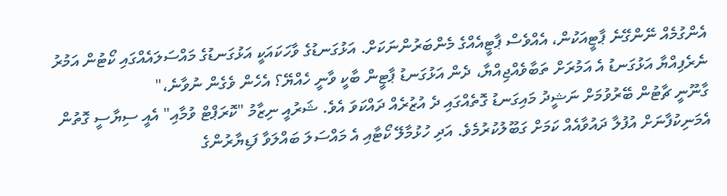އެންގުމެއް ނޭންގޭނެ ޕާޓީއަކުން، އެއްވެސް ޕާޓީއެއްގެ މެންބަރުންނަކަށް. އަޅުގަނޑުގެ ވާހަކައަކީ އަޅުގަނޑުގެ މައްސަލައެއްގައި ކޯޓުން އަމުރު ނެރެފިއްޔާ އަޅުގަނޑު އެ އަމުރަށް ތަބާވެއްޖިއްޔާ، ދެން އަޅުގަނޑު ޕާޓީން ބާކީ ވާނީ ހެއްޔޭ؟ އެހެން ވެގެން ނުވާނެ،"
ގާނޫނީ ޗާޓުން ބޭރުވުމަށް ނަޝީދު މައިގަނޑު ގޮތެއްގައި ދެ އުޒުރެއް ދައްކަވަ އެވެ. ޝަރުއީ ނިޒާމު "ކޮރަޕްޓް ވުމާއި" އެއީ ސިޔާސީ ގޮތުން އެމަނިކުފާނަށް އުފުލާ ދައުވާއެއް ކަމަށް ގަބޫލުކުރުމެވެ. އަދި ހުޅުމާލޭ ކޯޓާއި އެ މައްސަލަ ބައްލަވާ ފަޑިޔާރުންގެ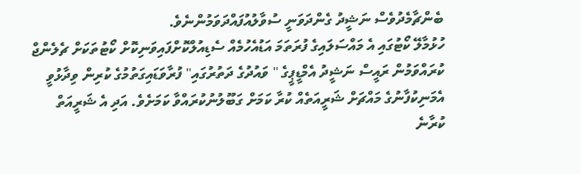ބެންޗާމެދުވެސް ނަޝީދު ގެންދަވަނީ ސުވާލުއުފައްދަވަމުންނެވެ.
ހުޅުމާލޭ ކޯޓުގައި އެ މައްސަލައިގެ ފުރަތަމަ އަޑުއެހުމެއް ސެޑިއުލްކޮށްފައިވަނިކޮށް ކޯޓުތަކަށް ޗެލެންޖް ކުރައްވަމުން ރައީސް ނަޝީދު އެމްޑީޕީގެ " ވައުދުގެ ދަތުރުގައި" ފުރާވަޑައިގަތުމުގެ ކުރިން ވިދާޅުވީ އެމަނިކުފާނުގެ މައްޗަށް ޝަރީއަތެއް ކުރާ ކަމަށް ގަބޫލުނުކުރައްވާ ކަމަށެވެ. އަދި އެ ޝަރީއަތް ކުރާނެ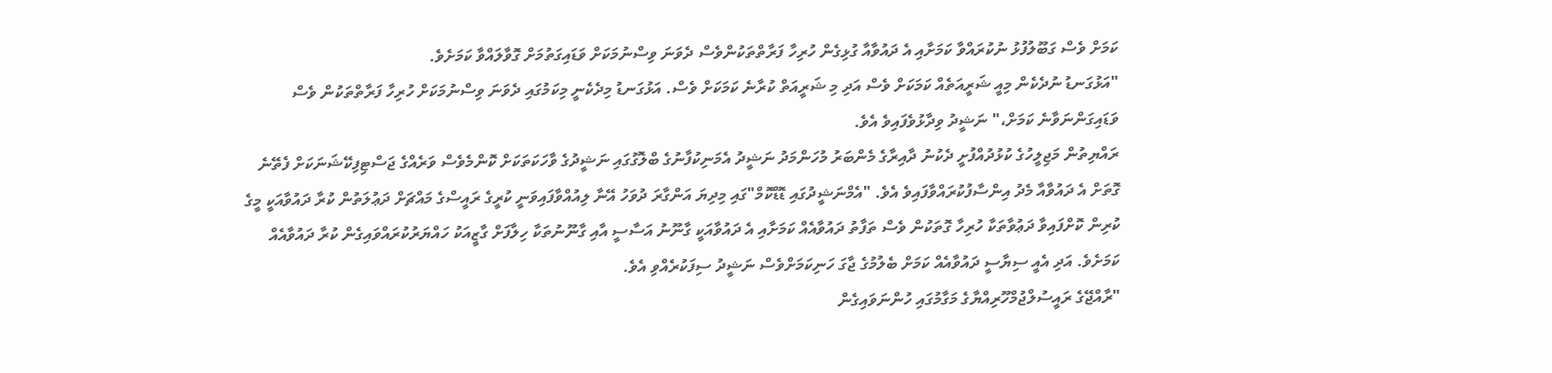ކަމަށް ވެސް ގަބޫލުފުޅު ނުކުރައްވާ ކަމަށާއި އެ ދައުވާއާ ގުޅިގެން ހުރިހާ ފަރާތްތަކުންވެސް ދެވަނަ ވިސްނުމަކަށް ވަޑައިގަތުމަށް ގޮވާލައްވާ ކަމަށެވެ.
"އަޅުގަނޑު ނުދެކެން މިއީ ޝަރީއަތެއް ކަމަކަށް ވެސް އަދި މި ޝަރީއަތް ކުރާނެ ކަމަކަށް ވެސް. އަޅުގަނޑު މިދެކެނީ މިކަމުގައި ދެވަނަ ވިސްނުމަކަށް ހުރިހާ ފަރާތްތަކުން ވެސް ވަޑައިގަންނަވާނެ ކަމަށް،" ނަޝީދު ވިދާޅުވެފައިވެ އެވެ.
ރައްޔިތުން މަޖިލީހުގެ ކުޅުދުއްފުށީ ދެކުނު ދާއިރާގެ މެންބަރު މުހަންމަދު ނަޝީދު އެމަނިކުފާނުގެ ބްލޮގުގައި ނަޝީދުގެ ވާހަކަތަކަށް ކޮންމެވެސް ވަރެއްގެ ޖަސްޓިފިކޭޝަނަކަށް ފެތޭނެ ގޮތަށް އެ ދައުވާއާ މެދު އިންސާފުކުރައްވާފައިވެ އެވެ. "އެމްނަޝީދުގައި ޑޮޑްކޮމް"ގައި މިދިޔަ އަންގާރަ ދުވަހު އޭނާ ލިއުއްވާފައިވަނީ ކުރީގެ ރައީސްގެ މައްޗަށް ދަޢުލަތުން ކުރާ ދައުވާއަކީ މީގެ ކުރިން ކޮށްފައިވާ ދަޢުވާތަކާ ހުރިހާ ގޮތަކުން ވެސް ތަފާތު ދައުވާއެއް ކަމަށާއި އެ ދައުވާއަކީ ގާނޫނު އަސާސީ އާއި ގާނޫނުތަކާ ހިލާފަށް ގާޒީއަކު ހައްޔަރުކުރައްވައިގެން ކުރާ ދައުވާއެއް ކަމަށެވެ. އަދި އެއީ ސިޔާސީ ދައުވާއެއް ކަމަށް ބެލުމުގެ ޖާގަ ހަނިކަމަށްވެސް ނަޝީދު ސިފަކުރެއްވި އެވެ.
"ރާއްޖޭގެ ރައީސުލްޖުމްހޫރިއްޔާގެ މަގާމުގައި ހުންނަވައިގެން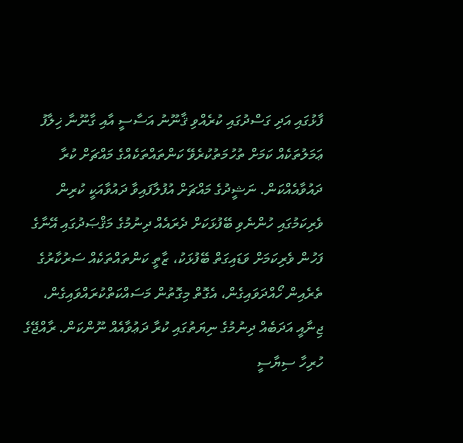ފާޅުގައި އަދި ގަސްދުގައި ކުރެއްވި ޤާނޫނު އަސާސީ އާއި ގާނޫނާ ޚިލާފު ޢަމަލުތަކެއް ކަމަށް ތުހުމަތުކުރެވޭ ކަންތައްތަކެއްގެ މައްޗަށް ކުރާ ދައުވާއެއްކަން. ނަޝީދުގެ މައްޗަށް އުފުލާފައިވާ ދައުވާއަކީ ކުރިން ވެރިކަމުގައި ހުންނެވި ބޭފުޅަކަށް ދެރައެއް ދިނުމުގެ މަޤްޞަދުގައި އޭނާގެ ފަހުން ވެރިކަމަށް ވަޑައިގަތް ބޭފުޅަކު، ޒާތީ ކަންތައްތަކެއް ސަރުކާރުގެ ތެރެއިން ހޯއްދަވައިގެން، އެގޮތް މިގޮތުން މަސައްކަތްކުރައްވައިގެން، ޖިނާއީ އަދަބެއް ދިނުމުގެ ނިޔަތުގައި ކުރާ ދަޢުވާއެއް ނޫންކަން. ރާއްޖޭގެ ހުރިހާ ސިޔާސީ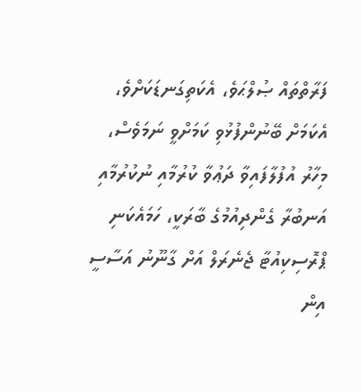ފަރާތްތައް ޞުލްޙަވެ، އެކަތިގަނޑަކަށްވެ، އެކަމަށް ބޭނުންފުޅުވި ކަމަށްވީ ނަމަވެސް، މިހާރު އުފުލާފައިވާ ދަޢުވާ ކުރުމާއި ނުކުރުމާއި އަނބުރާ ގެންދިއުމުގެ ބާރަކީ، ހަމައެކަނި ޕްރޮސިކިއުޓާ ޖެނެރަލް އަށް ގާނޫނު އަސާސީ އިން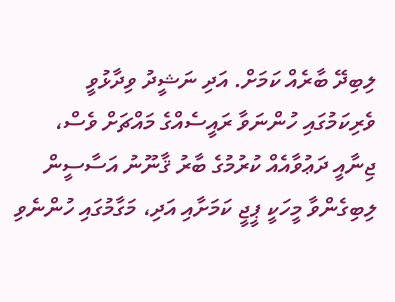ލިބިދޭ ބާރެއް ކަމަށް. އަދި ނަޝީދު ވިދާޅުވީ ވެރިކަމުގައި ހުންނަވާ ރައީސެއްގެ މައްޗަށް ވެސް، ޖިނާއީ ދަޢުވާއެއް ކުރުމުގެ ބާރު ޤާނޫނު އަސާސީން ލިބިގެންވާ މީހަކީ ޕީޖީ ކަމަށާއި އަދި، މަގާމުގައި ހުންނެވި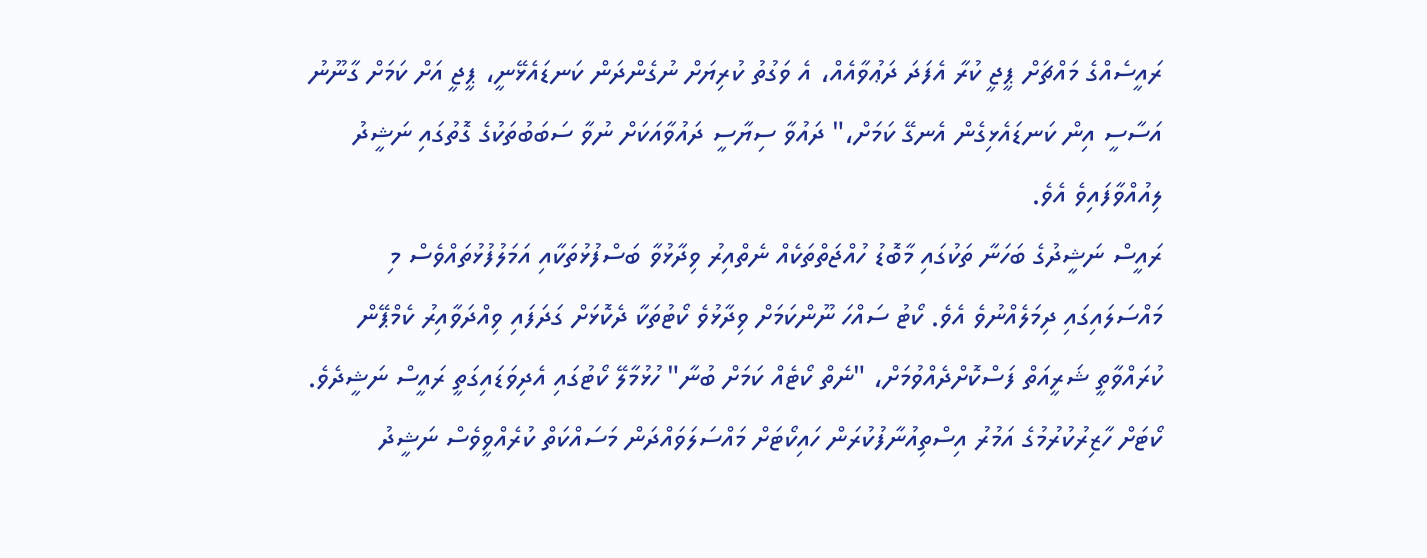ރައީސެއްގެ މައްޗަށް ޕީޖީ ކުރާ އެފަދަ ދަޢުވާއެއް، އެ ވަގުތު ކުރިޔަށް ނުގެންދަން ކަނޑައެޅޭނީ، ޕީޖީ އަށް ކަމަށް ގާނޫނު އަސާސީ އިން ކަނޑައެޅިގެން އެނގޭ ކަމަށް،" ދައުވާ ސިޔާސީ ދައުވާއަކަށް ނުވާ ސަބަބުތަކުގެ ގޮތުގައި ނަޝީދު ލިއުއްވާފައިވެ އެވެ.
ރައީސް ނަޝީދުގެ ބަހަނާ ތަކުގައި މާބޮޑު ހުއްޖަތްތަކެއް ނެތްއިރު ވިދާޅުވާ ބަސްފުޅުތަކާއި އަމަލުފުޅުތައްވެސް މި މައްސަލައިގައި ދިމަލެއްނުވެ އެވެ. ކޯޓު ސައްހަ ނޫންކަމަށް ވިދާޅުވެ ކޯޓުތަކާ ދެކޮޅަށް ގަދަފައި ވިއްދަވާއިރު ކެމްޕޭން ކުރައްވާތީ ޝަރީއަތް ފަސްކޮށްދެއްވުމަށް، "ނެތް ކޯޓެއް ކަމަށް ބުނާ" ހުޅުމާލޭ ކޯޓުގައި އެދިވަޑައިގަތީ ރައީސް ނަޝީދެވެ. ކޯޓަށް ހާޒިރުކުރުމުގެ އަމުރު އިސްތިއުނާފުކުރަން ހައިކޯޓަށް މައްސަލަވައްދަން މަސައްކަތް ކުރެއްވީވެސް ނަޝީދު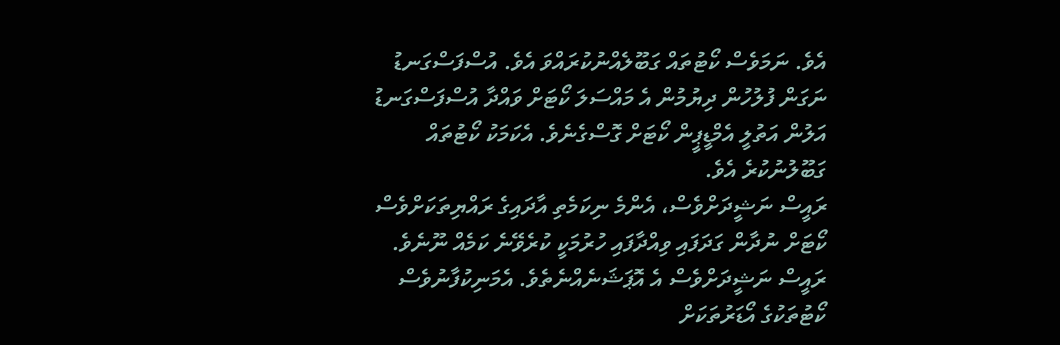އެވެ. ނަމަވެސް ކޯޓުތައް ގަބޫލެއްނުކުރައްވަ އެވެ. އުސްފަސްގަނޑު ނަގަން ފުލުހުން ދިޔުމުން އެ މައްސަލަ ކޯޓަށް ވައްދާ އުސްފަސްގަނޑު އަލުން އަތުލީ އެމްޑީޕީން ކޯޓަށް ގޮސްގެނެވެ. އެކަމަކު ކޯޓުތައް ގަބޫލުނުކުރެ އެވެ.
ރައީސް ނަޝީދަށްވެސް، އެންމެ ނިކަމެތި އާދައިގެ ރައްޔިތަކަށްވެސް ކޯޓަށް ނުދާން ގަދަފައި ވިއްދާފައި ހުރުމަކީ ކުރެވޭނެ ކަމެއް ނޫނެވެ. ރައީސް ނަޝީދަށްވެސް އެ އޮޕަޝަނެއްނެތެވެ. އެމަނިކުފާނުވެސް ކޯޓުތަކުގެ އޯޑަރުތަކަށް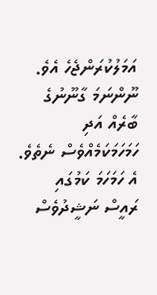އަމަލުކުރަންޖެހެ އެވެ. ނޫންނަމަ ގާނޫނުގެ ބާރެއް އަދި ހަމަހަމަކަމެއްވެސް ނެތެވެ. އެ ހަމަހަމަ ކަމުގައި ރައީސް ނަޝީދުވެސް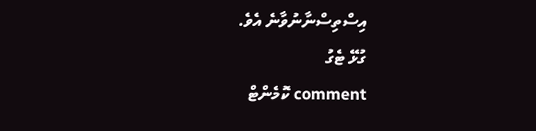އިސްތިސްނާނުވާނެ އެވެ.
ގުޅޭ ޓެގު
comment ކޮމެންޓް